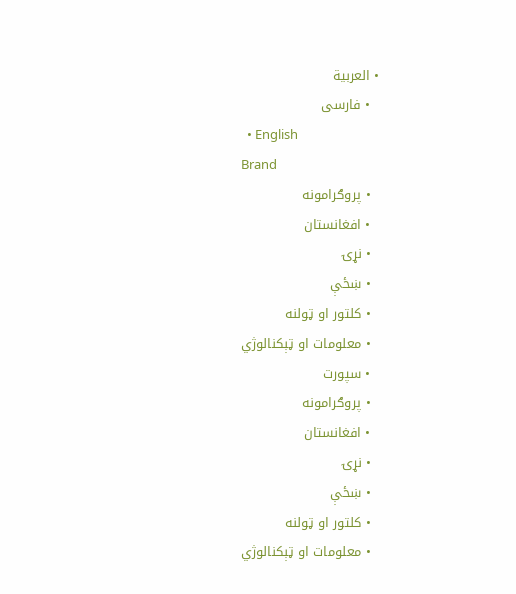• العربية
  • فارسی
  • English
Brand
  • پروګرامونه
  • افغانستان
  • نړۍ
  • ښځې
  • کلتور او ټولنه
  • معلومات او ټېکنالوژي
  • سپورت
  • پروګرامونه
  • افغانستان
  • نړۍ
  • ښځې
  • کلتور او ټولنه
  • معلومات او ټېکنالوژي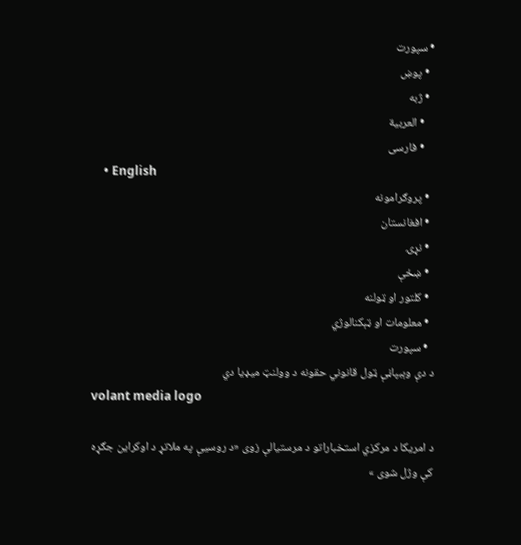• سپورت
  • پوښ
  • ژبه
    • العربية
    • فارسی
    • English
  • پروګرامونه
  • افغانستان
  • نړۍ
  • ښځې
  • کلتور او ټولنه
  • معلومات او ټېکنالوژي
  • سپورت
د دې وېبپاڼې ټول قانوني حقونه د وولنټ میډیا دي
volant media logo

د امریکا د مرکزي استخباراتو د مرستیالې زوی «د روسیې په ملاتړ د اوکراین جګړه کې وژل شوی »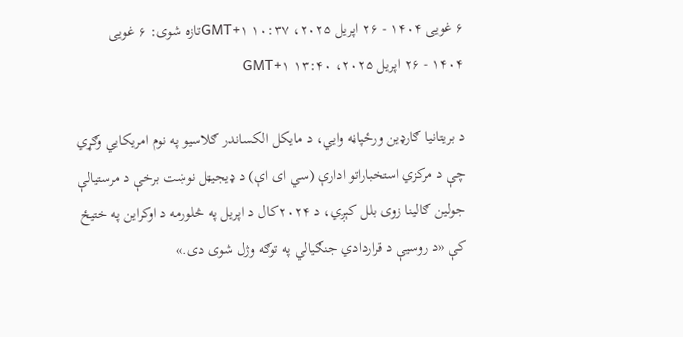۶ غویی ۱۴۰۴ - ۲۶ اپریل ۲۰۲۵، ۱۰:۳۷ GMT+۱تازه شوی: ۶ غویی ۱۴۰۴ - ۲۶ اپریل ۲۰۲۵، ۱۳:۴۰ GMT+۱

د بریتانیا ګارډین ورځپاڼه وايي، د مایکل الکساندر ګلاسیو په نوم امریکايي وګړي چې د مرکزي استخباراتو ادارې (سي ای اې) د ډیجیټل نوښت برخې د مرستیالې جولین ګالینا زوی بلل کېږي، د ۲۰۲۴کال د اپریل په څلورمه د اوکراین په ختیځ کې «د روسیې د قراردادي جنګیالي په توګه وژل شوی دی.»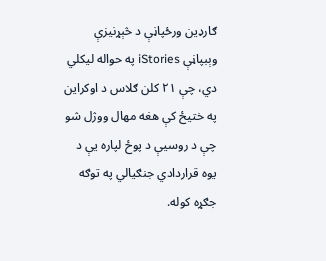ګارډین ورځپاڼې د څېړنیزې وېبپاڼې iStories په حواله لیکلي دي، چې ۲۱ کلن ګلاس د اوکراین په ختیځ کې هغه مهال ووژل شو چې د روسیې د پوځ لپاره یې د یوه قراردادي جنګيالي په توګه جګړه کوله.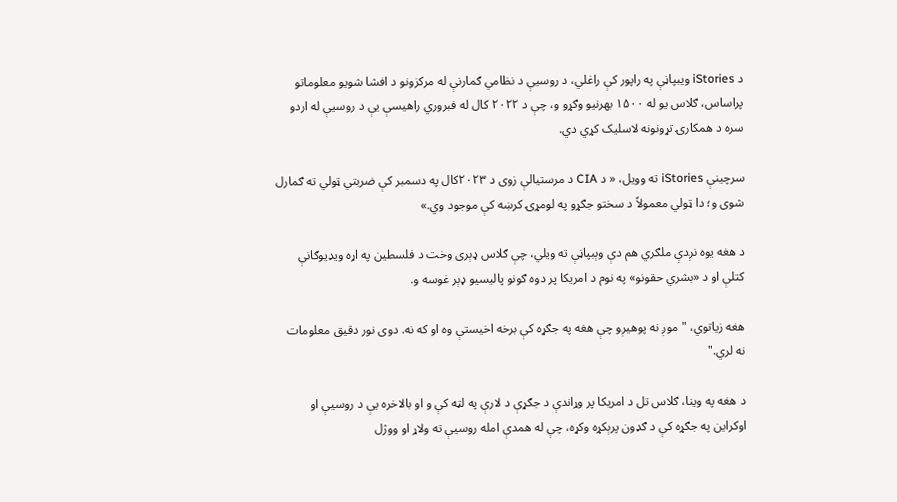د iStories ویبپاڼې په راپور کې راغلي، د روسیې د نظامي ګمارنې له مرکزونو د افشا شویو معلوماتو پراساس، ګلاس یو له ۱۵۰۰ بهرنیو وګړو و، چې د ۲۰۲۲ کال له فبروري راهیسې یې د روسیې له اردو سره د همکارۍ تړونونه لاسلیک کړي دي.

سرچینې iStories ته وویل، « د CIA د مرستیالې زوی د ۲۰۲۳کال په دسمبر کې ضربتي ټولي ته ګمارل شوی و؛ دا ټولي معمولاً د سختو جګړو په لومړۍ کرښه کې موجود وي.»

د هغه یوه نږدې ملګري هم دې وېبپاڼې ته ویلي، چې ګلاس ډېری وخت د فلسطین په اړه ویډیوګانې کتلې او د «بشري حقونو» په نوم د امریکا پر دوه ګونو پالیسیو ډېر غوسه و.

هغه زیاتوي، "موږ نه پوهیږو چې هغه په جګړه کې برخه اخیستې وه او که نه. دوی نور دقیق معلومات نه لري."

د هغه په وينا، ګلاس تل د امريکا پر وړاندې د جګړې د لارې په لټه کې و او بالاخره يې د روسيې او اوکراين په جګړه کې د ګډون پرېکړه وکړه، چې له همدې امله روسيې ته ولاړ او ووژل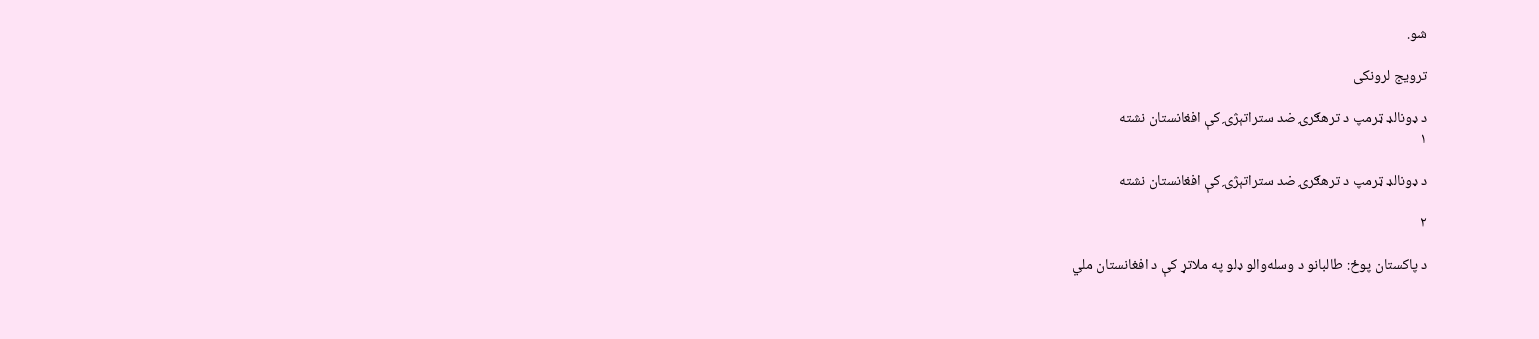شو.

ترویج لرونکی

د ډونالډ ټرمپ د ترهګرۍ ضد ستراتېژۍ کې افغانستان نشته
۱

د ډونالډ ټرمپ د ترهګرۍ ضد ستراتېژۍ کې افغانستان نشته

۲

د پاکستان پوځ: طالبانو د وسله‌والو ډلو په ملاتړ کې د افغانستان ملي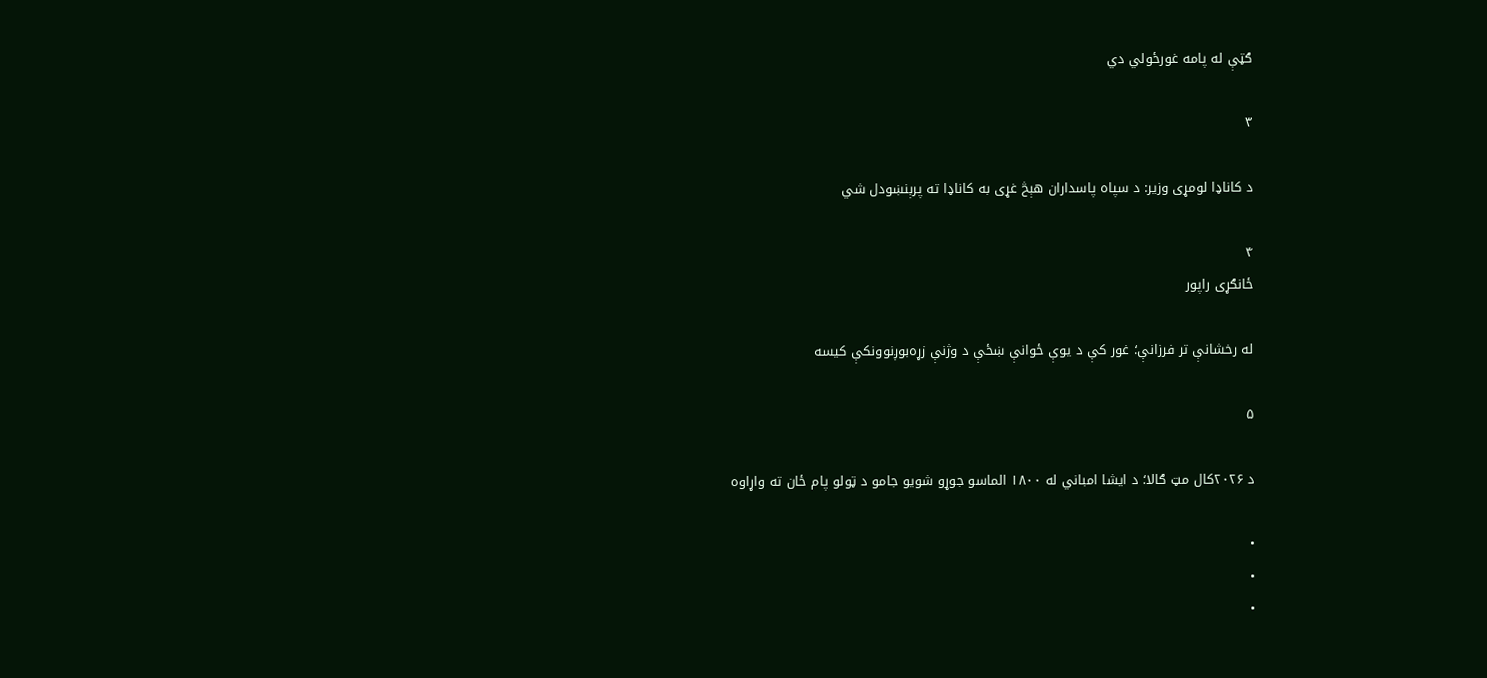ګټې له پامه غورځولي دي

۳

د کاناډا لومړی وزیر: د سپاه پاسداران هېڅ غړی به کاناډا ته پرېنښودل شي

۴
ځانګړی راپور

له رخشانې تر فرزانې؛ غور کې د یوې ځوانې ښځې د وژنې زړه‌بوږنوونکې کیسه

۵

د ۲۰۲۶کال مټ ګالا؛ د ایشا امباني له ۱۸۰۰ الماسو جوړو شويو جامو د ټولو پام ځان ته واړاوه

•
•
•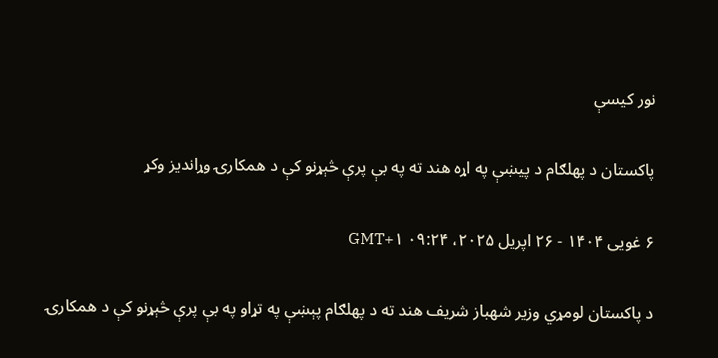نور کیسې

پاکستان د پهلګام د پیښې په اړه هند ته په بې پرې څېړنو کې د همکارۍ وړاندیز وکړ

۶ غویی ۱۴۰۴ - ۲۶ اپریل ۲۰۲۵، ۰۹:۲۴ GMT+۱

د پاکستان لومړي وزیر شهباز شریف هند ته د پهلګام پېښې په تړاو په بې پرې څېړنو کې د همکارۍ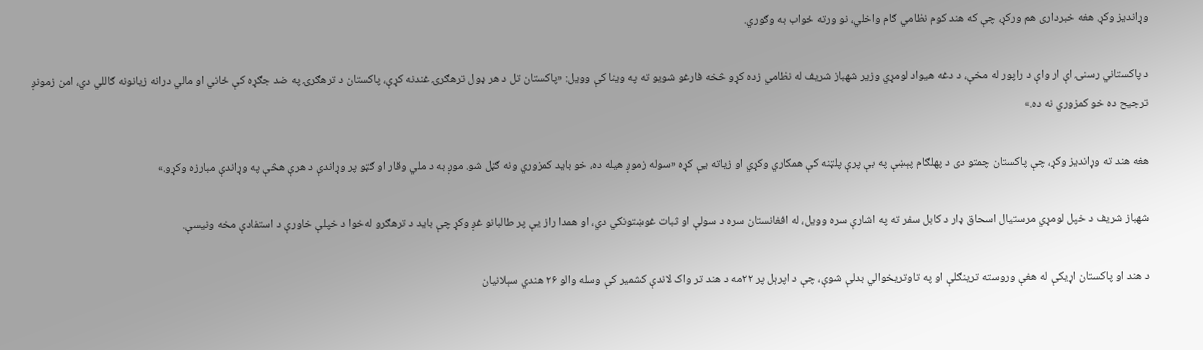وړاندیز وکړ. هغه خبرداری هم ورکړ، چې که هند کوم نظامي ګام واخلي، نو ورته ځواب به وګوري.

د پاکستاني رسنۍ اې ار واې د راپور له مخې، د دغه هیواد لومړي وزیر شهباز شریف له نظامي زده کړو څخه فارغو شویو ته په وینا کې وویل: «پاكستان تل د هر ډول ترهګرۍ غندنه كړې، پاكستان د ترهګرۍ په ضد جګړه كې ځاني او مالي درانه زيانونه ګاللي دي، امن زمونږ ترجيح ده خو كمزوري نه ده.»

هغه هند ته وړاندیز وکړ، چې پاکستان چمتو دی د پهلګام پېښې په بې پرې پلټنه کې همکاري وکړي او زیاته یې کړه «سوله زموږ هیله ده، خو باید کمزوري ونه ګڼل شو. موږ به د ملي وقار او ګټو پر وړاندې د هرې هڅې په وړاندې مبارزه وکړو.»

شهباز شریف د خپل لومړي مرستیال اسحاق ‌ډار د کابل سفر ته په اشارې سره وویل، له افغانستان سره د سولې او ثبات غوښتونکي دي، او همدا راز یې پر طالبانو غږ وکړ چې باید د ترهګرو له‌خوا د خپلې خاورې د استفادې مخه ونیسې.

د هند او پاکستان اړیکې له هغې وروسته ترینګلې او په تاوتریخوالي بدلې شوې، چې د اپرېل پر ۲۲مه د هند تر واک لاندې کشمیر کې وسله والو ۲۶ هندي سېلانیان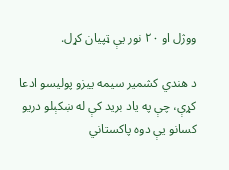ووژل او ۲۰ نور یې ټپیان کړل.

د هندي کشمیر سیمه‌ ییزو پولیسو ادعا کړې، چې په یاد برید کې له ښکېلو دریو کسانو یې دوه پاکستاني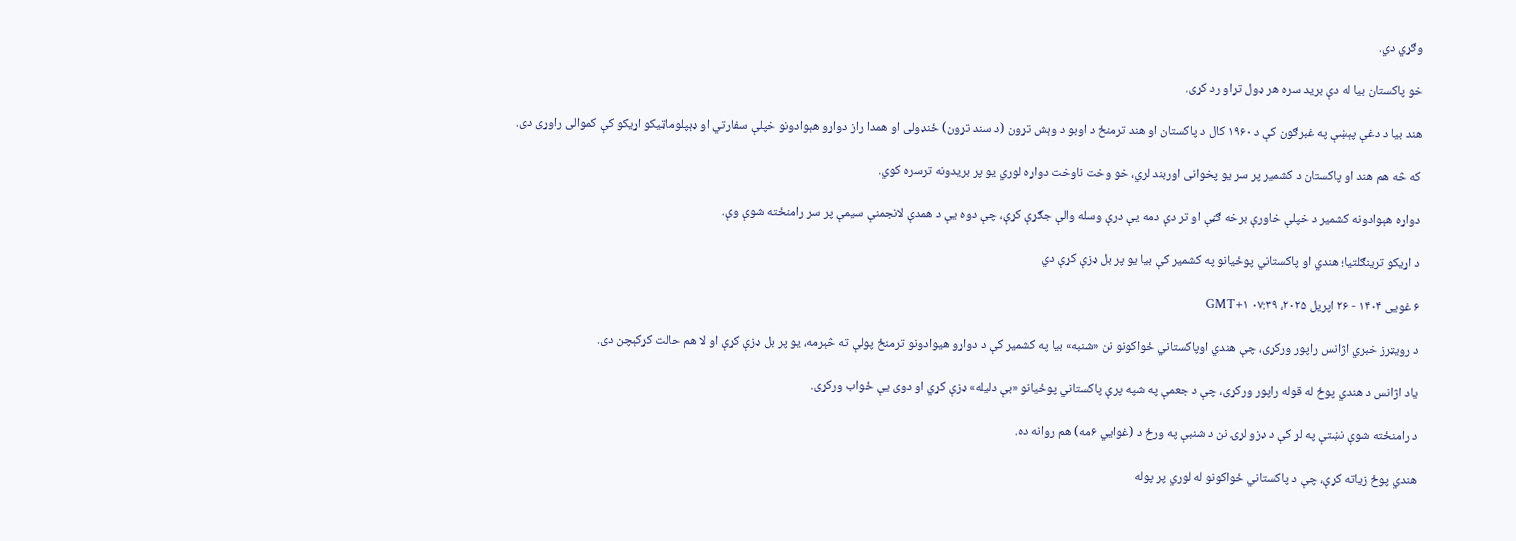وګړي دي.

خو پاکستان بیا له دې برید سره هر ډول تړاو رد کړی.

هند بیا د دغې پېښې په غبرګون کې د ۱۹۶۰ کال د پاکستان او هند ترمنځ د اوبو د وېش تړون (د سند تړون) ځنډولی او همدا راز دواړو هېوادونو خپلې سفارتي او ډېپلوماټیکو اړیکو کې کموالی راوړی دی.

که څه هم هند او پاکستان د کشمیر پر سر یو پخوانی اوربند لري، خو وخت ناوخت دواړه لوري یو پر بریدونه ترسره کوي.

دواړه هېوادونه کشمیر د خپلې خاورې برخه ګڼې او تر دې دمه یې درې وسله والې جګړې کړې، چې دوه یې د همدې لانجمنې سیمې پر سر رامنځته شوې وې.

د اړیکو ترینګلتیا؛ هندي او پاکستاني پوځيانو په کشمیر کې بیا یو پر بل ډزې کړې دي

۶ غویی ۱۴۰۴ - ۲۶ اپریل ۲۰۲۵، ۰۷:۳۹ GMT+۱

د رویټرز خبري اژانس راپور ورکړی، چې هندي او‌پاکستاني ځواکونو نن «شنبه» بیا په کشمیر کې د دواړو هیوادونو ترمنځ پولې ته څېرمه، یو پر بل ډزې کړې او لا هم حالت کړکېچن دی.

یاد اژانس د هندي پوځ له قوله راپور ورکړی، چې د جعمې په شپه پرې پاکستاني پوځیانو «بې دلیله» ډزې کړي او دوی یې ځواب ورکړی.

د رامنځته شوې نښتې په لړ کې د ډزو لړۍ نن د شنبې په ورځ د (غوایي ۶مه) هم روانه ده.

هندي پوځ زیاته کړې، چې د‌ پاکستاني ځواکونو له لوري پر پوله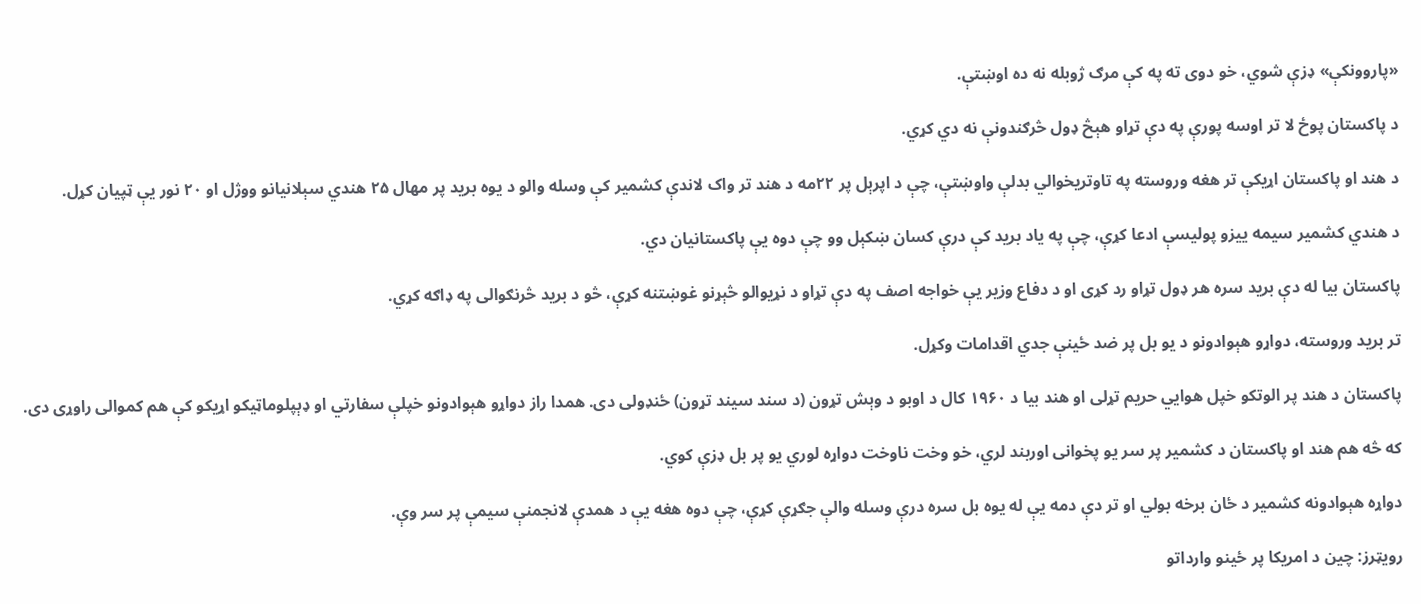«پاروونکې» ډزې شوي، خو دوی ته په کې مرګ ژوبله نه ده اوښتې.

د پاکستان پوځ لا تر اوسه پورې په دې تړاو هېڅ ډول څرګندونې نه دي کړي.

د هند او پاکستان اړیکې تر هغه وروسته په تاوتریخوالي بدلې واوښتې، چې د اپرېل پر ۲۲مه د هند تر واک لاندې کشمیر کې وسله والو د یوه برید پر مهال ۲۵ هندي سېلانیانو ووژل او ۲۰ نور یې ټپیان کړل.

د هندي کشمیر سیمه‌ ییزو پولیسې ادعا کړې، چې په یاد برید کې درې کسان ښکېل وو چې دوه ‌یې پاکستانیان دي.

پاکستان بیا له دې برید سره هر ډول تړاو رد کړی او د دفاع وزیر یې خواجه اصف په دې تړاو د نړیوالو څېړنو غوښتنه کړې، څو د برید څرنګوالی په ډاګه کړي.

تر برید وروسته، دواړو هېوادونو د یو بل پر ضد ځینې جدي اقدامات وکړل.

پاکستان د هند پر الوتکو خپل هوايي حریم تړلی او هند بیا د ۱۹۶۰ کال د اوبو د وېش تړون (د سند سیند تړون) ځنډولی دی. همدا راز دواړو هېوادونو خپلې سفارتي او ډېپلوماټیکو اړیکو کې هم کموالی راوړی دی.

که څه هم هند او پاکستان د کشمیر پر سر یو پخوانی اوربند لري، خو وخت ناوخت دواړه لوري یو پر بل ډزې کوي.

دواړه هېوادونه کشمیر د ځان برخه بولي او تر دې دمه یې له یوه بل سره درې وسله والې جګړې کړې، چې دوه هغه یې د همدې لانجمنې سیمې پر سر وې.

رویټرز: چین د امریکا پر ځینو وارداتو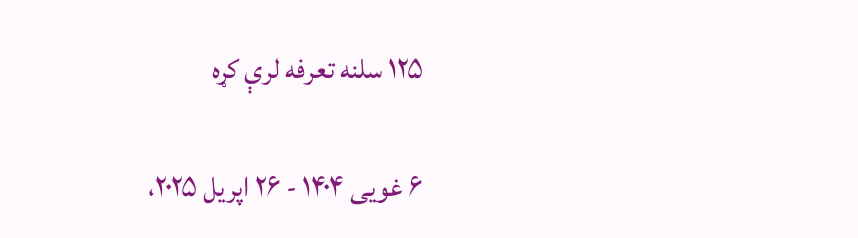۱۲۵ سلنه تعرفه لرې کړه

۶ غویی ۱۴۰۴ - ۲۶ اپریل ۲۰۲۵،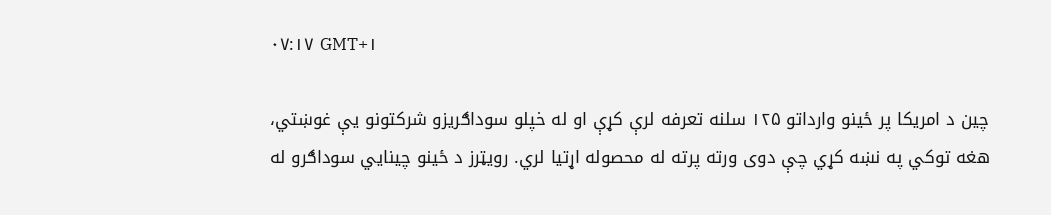۰۷:۱۷ GMT+۱

چین د امریکا پر ځینو وارداتو ۱۲۵ سلنه تعرفه لرې کړې او له خپلو سوداګریزو شرکتونو یې غوښتي، هغه توکي په نښه کړي چې دوی ورته پرته له محصوله اړتیا لري. رویټرز د ځینو چینایي سوداګرو له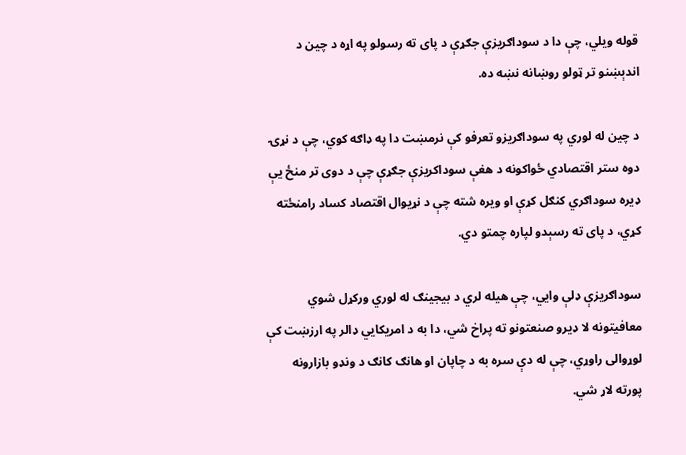قوله ویلي، چې دا د سوداګریزې جګړې د پای ته رسولو په اړه د چین د اندېښنو تر ټولو روښانه نښه ده.

د چین له لوري په سوداګریزو تعرفو کې نرمښت دا په ډاګه کوي، چې د نړۍ دوه ستر اقتصادي ځواکونه د هغې سوداکریزې جګړې چې د دوی تر منځ یې ډیره سوداګري کنګل کړې او ویره شته چې د نړیوال اقتصاد کساد رامنځته کړي، د پای ته رسېدو لپاره چمتو دي.

سوداګریزې ډلې وایي، چې هیله لري د بیجینګ له لوري ورکړل شوي معافیتونه لا ډیرو صنعتونو ته پراخ شي، دا به د امریکایي ډالر په ارزښت کې لوړوالی راوړي، چې له دې سره به د چاپان او هانګ کانګ د ونډو بازارونه پورته لاړ شي.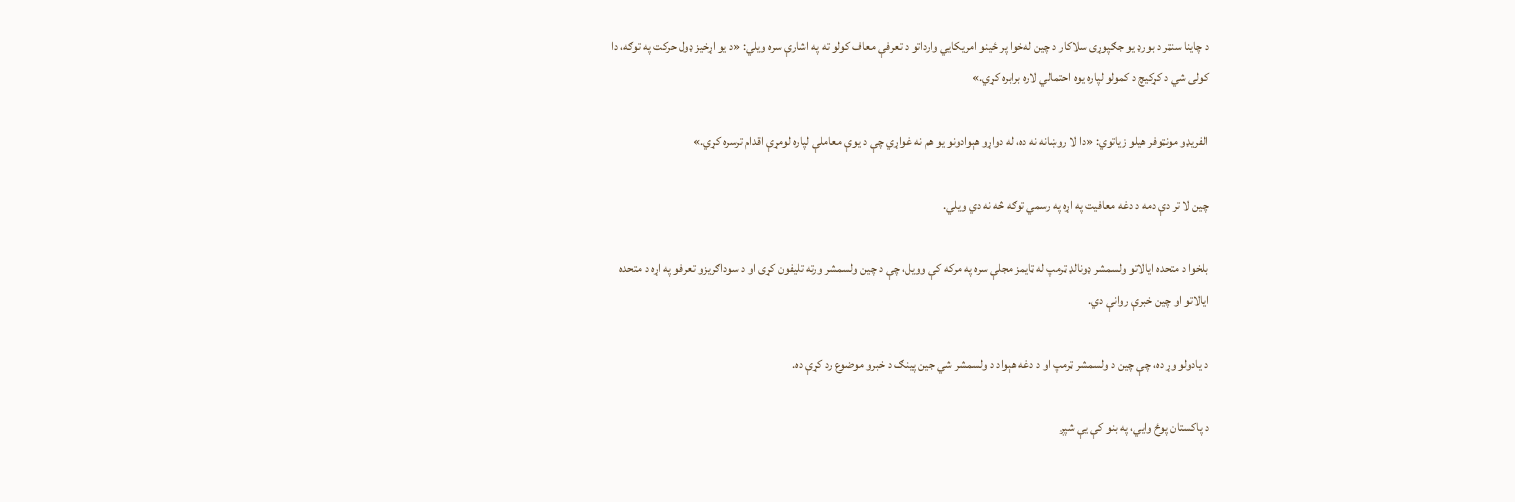د چاینا سنټر د بورډ یو جګپوړی سلاکار د چین له‌خوا پر ځینو امریکایي وارداتو د تعرفې معاف کولو ته په اشارې سره ویلي: «د یو اړخیز ډول حرکت په توګه، دا کولی شي د کړکیچ د کمولو لپاره یوه احتمالي لاره برابره کړي.»

الفریډو مونټوفر هیلو زیاتوي: «دا لا روښانه نه ده، له دواړو هېوادونو یو هم نه غواړي چې د یوې معاملې لپاره لومړې اقدام ترسره کړي.»

چین لا تر دې دمه د دغه معافیت په اړه په رسمي توګه څه نه دي ویلي.

بلخوا د متحده ایالاتو ولسمشر ډونالډ ټرمپ له ټایمز مجلې سره په مرکه کې وویل، چې د چین ولسمشر ورته تلیفون کړی او د سوداګریزو تعرفو په اړه د متحده ایالاتو او چین خبرې روانې دي.

د یادولو وړ ده، چې چین د ولسمشر ټرمپ او د دغه هېواد د ولسمشر شي جین پینګ د خبرو موضوع رد کړې ده.

د‌ پاکستان پوځ وايي، په بنو کې یې شپږ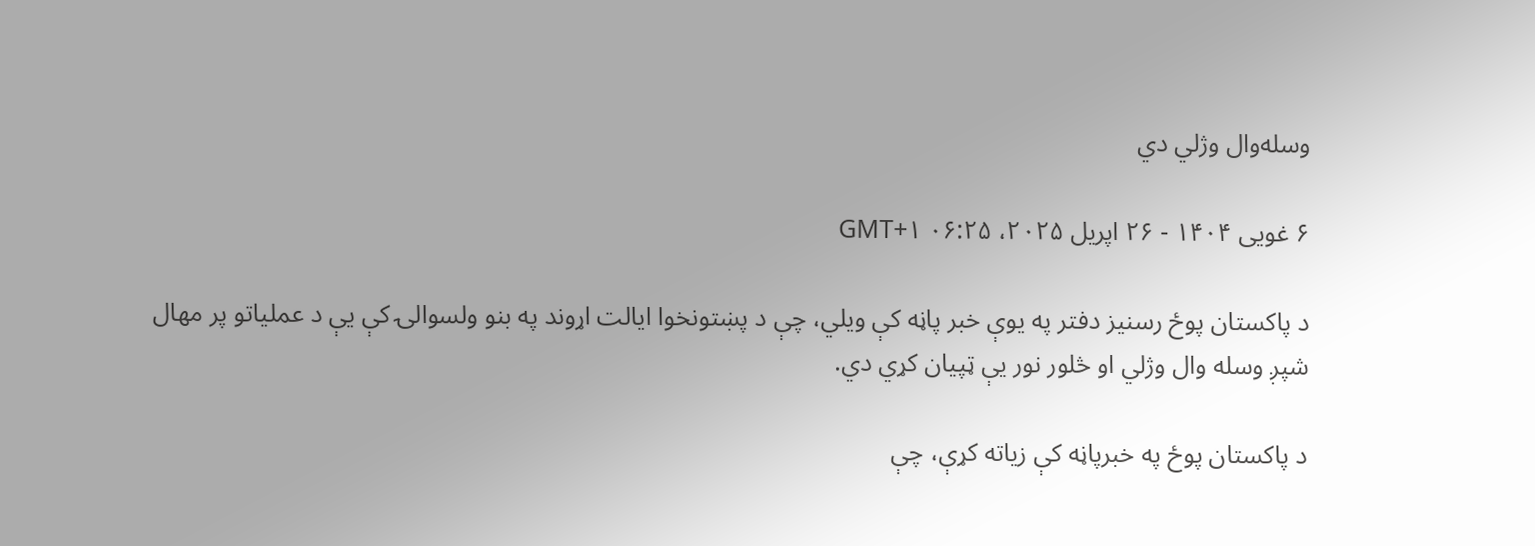وسله‌وال وژلي دي

۶ غویی ۱۴۰۴ - ۲۶ اپریل ۲۰۲۵، ۰۶:۲۵ GMT+۱

د‌ پاکستان پوځ رسنیز دفتر په یوې خبر پاڼه کې ویلي، چې د پښتونخوا ایالت اړوند په بنو ولسوالۍ کې یې د عملیاتو پر مهال شپږ وسله وال وژلي او څلور نور یې ټپیان کړي دي.

د پاکستان پوځ په خبرپاڼه کې زیاته کړې، چې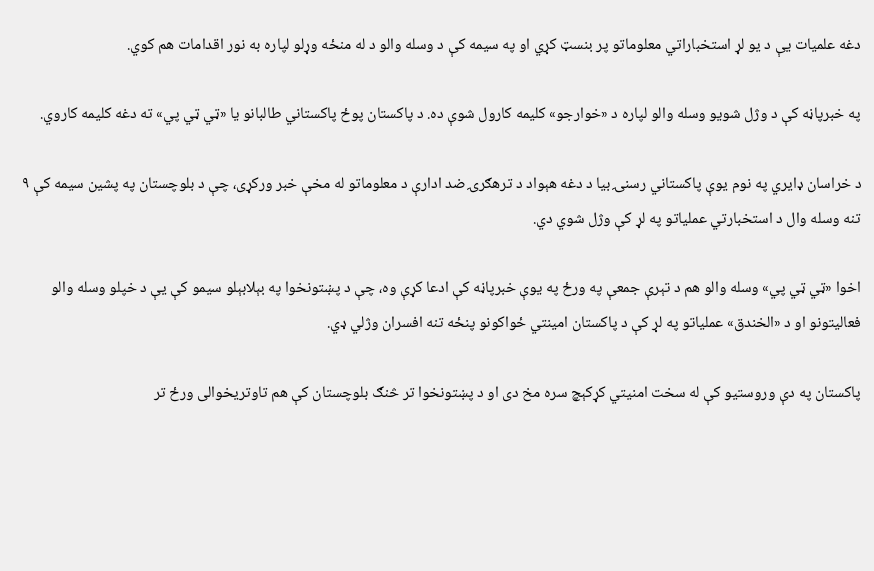دغه علمیات یې د یو لړ استخباراتي معلوماتو پر بنسټ کړي او‌ په سیمه کې د وسله والو د له منځه وړلو لپاره به نور اقدامات هم کوي.

په خبرپاڼه کې د وژل شویو وسله والو لپاره د «خوارجو» کلیمه کارول شوې ده. د پاکستان پوځ پاکستاني طالبانو یا «ټي ټي پي» ته دغه کلیمه کاروي.

د خراسان ډایري په نوم یوې پاکستاني رسنۍ بیا د دغه هېواد د ترهګرۍ ضد ادارې د معلوماتو له مخې خبر ورکړی، چې د بلوچستان په پشین سیمه کې ۹ تنه وسله وال د استخبارتي عملیاتو په لړ کې وژل شوي دي.

اخوا «ټي ټي پي» وسله والو هم د تېرې جمعې په ورځ په یوې خبرپاڼه کې ادعا کړې وه، چې د پښتونخوا په بېلابېلو سیمو کې یې د خپلو وسله والو فعالیتونو او د «الخندق» عملیاتو په لړ کې د‌ پاکستان امینتي ځواکونو پنځه تنه افسران وژلي ډي.

پاکستان په دې وروستیو کې له سخت امنیتي کړکېچ سره مخ دی او د پښتونخوا تر څنګ بلوچستان کې هم تاوتریخوالی ورځ تر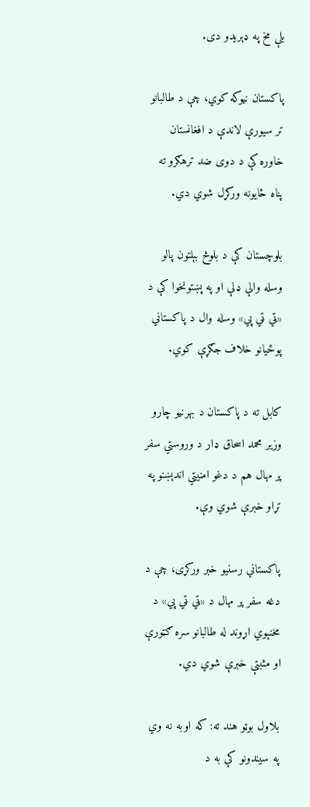بلې مخ په ډېریدو دی.

پاکستان نیوکه کوي، چې د طالبانو تر سیورې لاندې د افغانستان خاوره کې د دوی ضد ترهګرو ته پناه ځایونه ورکړل شوي دي.

بلوچستان کې د بلوڅ بېلتون پالو وسله والې ډلې او په پښتونخوا کې د «ټي ټي پي» وسله وال د پاکستاني پوځیانو خلاف جګړې کوي.

کابل ته د پاکستان د بهرنیو چارو وزیر محمد اسحاق ډار د وروستي سفر پر مهال هم د دغو امنیتي اندېښنو په تړاو خبرې شوي وې.

پاکستاني رسنیو خبر ورکړی، چې د دغه سفر پر مهال د «ټي ټي پي» د مخنېوي اړوند له طالبانو سره ګټورې او مثبتې خبرې شوي دي.

بلاول بوټو هند ته: که اوبه نه وي په سیندونو کې به د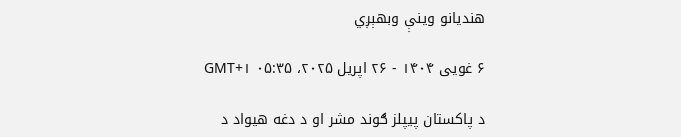هندیانو وینې وبهېږي

۶ غویی ۱۴۰۴ - ۲۶ اپریل ۲۰۲۵، ۰۵:۳۵ GMT+۱

د پاکستان پیپلز ګوند مشر او د دغه هیواد د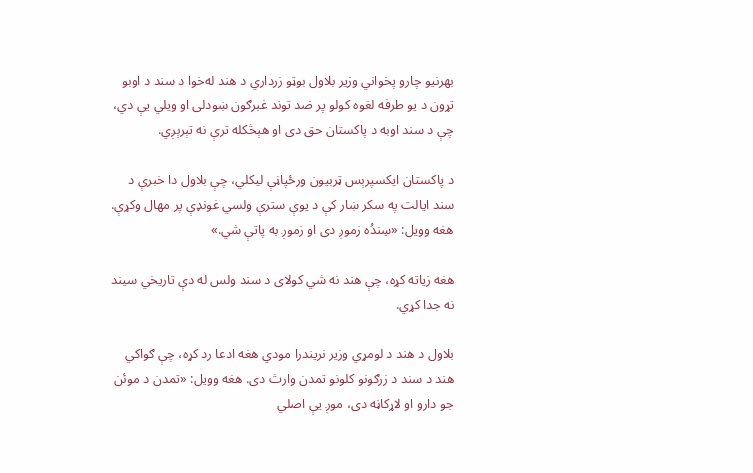بهرنیو چارو پخواني وزیر بلاول بوټو زرداري د هند ‌له‌خوا د سند د اوبو تړون د یو طرفه لغوه کولو پر ضد توند غبرګون ښودلی او ویلي یې دي، چې د سند اوبه د پاکستان حق دی او هېڅکله ترې نه تېرېږي.

د پاکستان ایکسپرېس ټربیون ورځپاڼې لیکلي، چې بلاول دا خبرې د سند ایالت په سکر ښار کې د یوې سترې ولسي غونډې پر مهال وکړې. هغه وویل: «سِندُه زموږ دی او زموږ به پاتې شي.»

هغه زیاته کړه، چې هند نه شي کولای د سند ولس له دې تاریخي سیند نه جدا کړي.

بلاول د هند د لومړي وزیر نریندرا مودي هغه ادعا رد کړه، چې ګواکي هند د سند د زرګونو کلونو تمدن وارث دی. هغه وویل: «تمدن د موئن‌ جو دارو او لاړکاڼه دی، موږ یې اصلي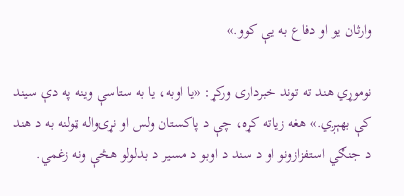وارثان یو او دفاع به یې کوو.»

نوموړي هند ته توند خبرداری ورکړ: «یا اوبه، یا به ستاسې وینه په دې سیند کې بهېږي.» هغه زیاته کړه، چې د پاکستان ولس او نړۍواله ټولنه به د هند د جنګي استفزازونو او د سند د اوبو د مسیر د بدلولو هڅې ونه زغمي.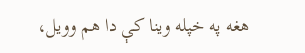هغه په خپله وینا کې دا هم وویل،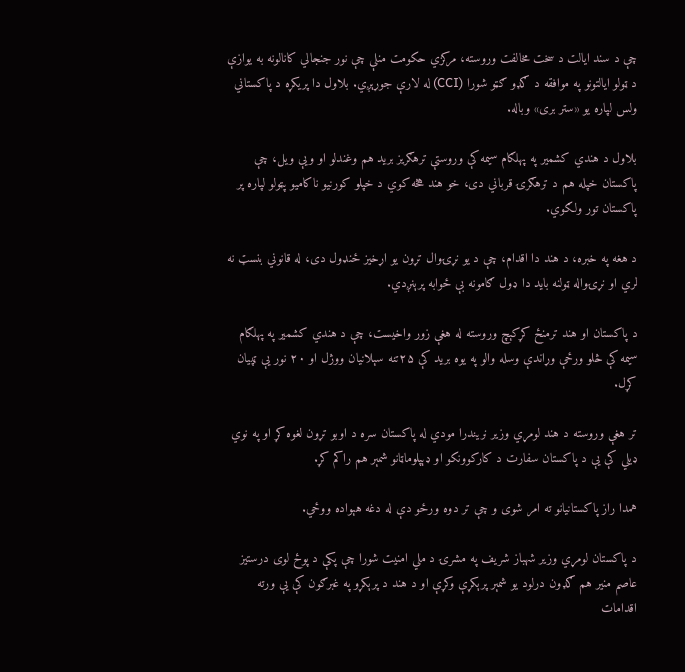چې د سند ایالت د سخت مخالفت وروسته، مرکزي حکومت منلې چې نور جنجالي کانالونه به یوازې د ټولو ایالتونو په موافقه د ګډو ګټو شورا (CCI) له لارې جوړېږي. بلاول دا پریکړه د پاکستاني ولس لپاره یو «ستر بری» وباله.

بلاول د هندي کشمیر په پهلګام سیمه کې وروستې ترهګریز برید هم وغندلو او ویې ویل، چې پاکستان خپله هم د ترهګرۍ قرباني دی، خو هند هڅه کوي د خپلو کورنیو ناکامیو پټولو لپاره پر پاکستان تور ولګوي.

د هغه په خبره، د هند دا اقدام، چې د یو نړۍوال تړون یو اړخیز ځنډول دی، له قانوني بنسټ نه لري او نړۍواله ټولنه باید دا ډول ګامونه بې ځوابه پرېنږدي.

د پاکستان او هند ترمنځ کړکېچ وروسته له هغې زور واخیست، چې د هندي کشمیر په پهلګام سیمه کې څلو ورځې وړاندې وسله والو په یوه برید کې ۲۵تنه سېلانیان ووژل او ۲۰ نور یې ټپیان کړل.

تر هغې وروسته د هند لومړي وزیر نریندرا مودي له پاکستان سره د اوبو تړون لغوه کړ او په نوي ډیلي کې یې د پاکستان سفارت د کارکوونکو او ډېپلوماټانو شمېر هم راکم کړ.

همدا راز پاکستانیانو ته امر شوی و چې تر دوه ورځو دې له دغه هېواده ووځي.

د پاکستان لومړي وزیر شهباز شریف په مشرۍ د ملي‌ امنیت شورا چې پکې د پوځ لوی درستیز عاصم منیر هم ګډون درلود یو شمېر پرېکړې وکړې او د هند د پرېکړو په غبرګون کې یې ورته اقدامات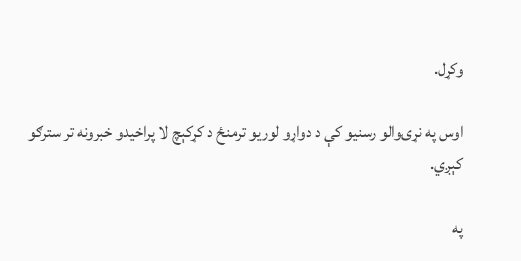وکړل.

اوس په نړۍوالو رسنیو کې د دواړو لوریو ترمنځ د کړکېچ لا پراخیدو خبرونه تر سترګو کېږي.

په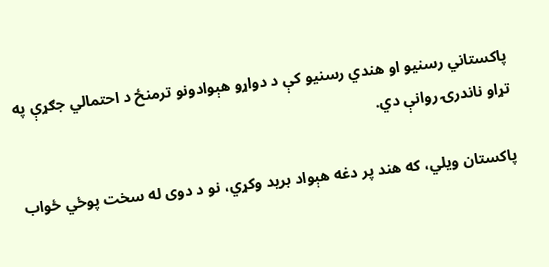پاکستاني رسنیو او هندي رسنیو کې د دواړو هېوادونو ترمنځ د احتمالي جګړې په تړاو ناندرۍ روانې دي.

پاکستان ویلي، که هند پر دغه هېواد برید وکړي، نو د دوی له سخت پوځي ځواب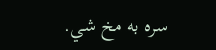سره به مخ شي.